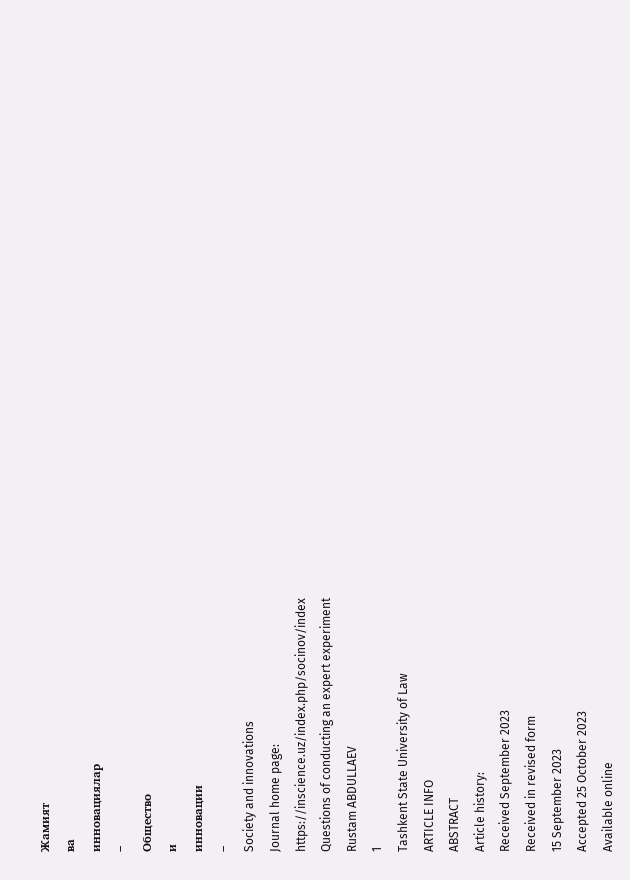Жамият
ва
инновациялар
–
Общество
и
инновации
–
Society and innovations
Journal home page:
https://inscience.uz/index.php/socinov/index
Questions of conducting an expert experiment
Rustam ABDULLAEV
1
Tashkent State University of Law
ARTICLE INFO
ABSTRACT
Article history:
Received September 2023
Received in revised form
15 September 2023
Accepted 25 October 2023
Available online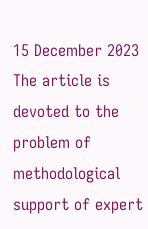15 December 2023
The article is devoted to the problem of methodological
support of expert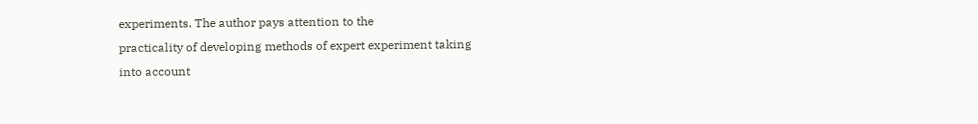experiments. The author pays attention to the
practicality of developing methods of expert experiment taking
into account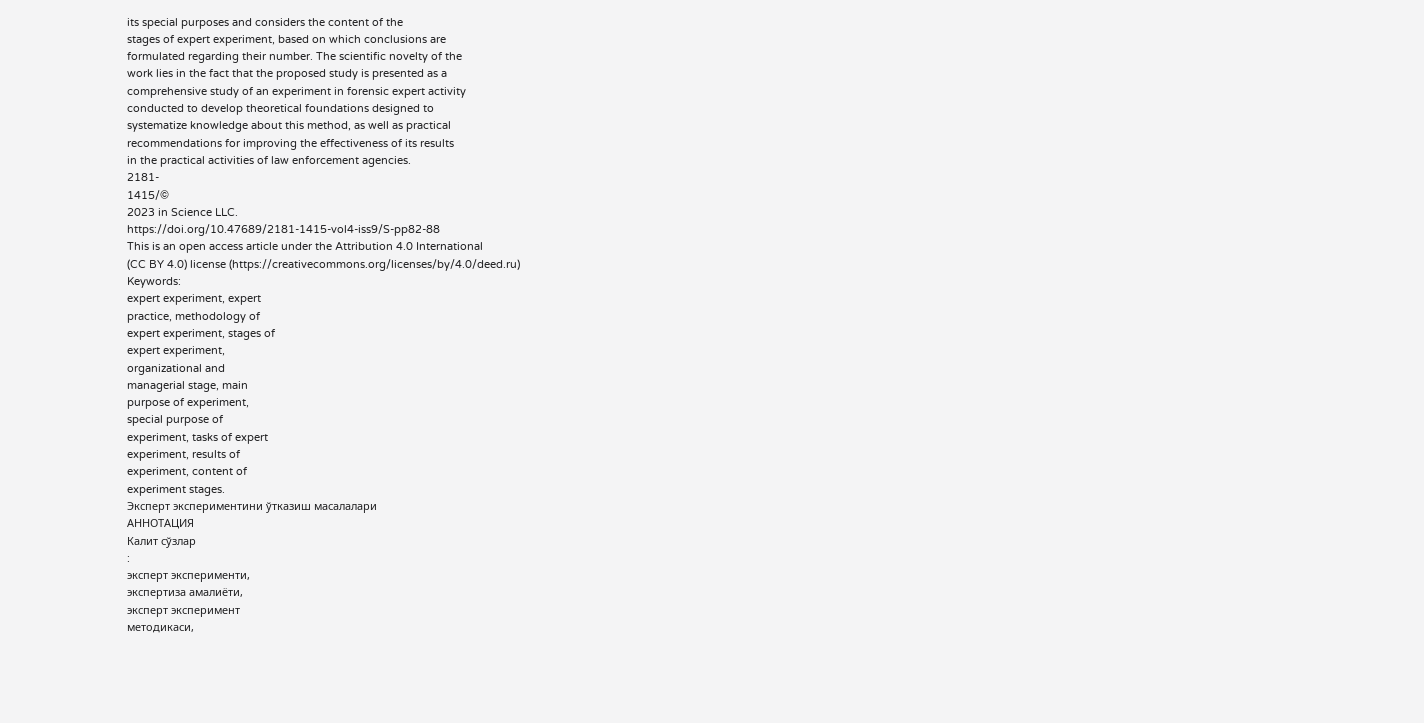its special purposes and considers the content of the
stages of expert experiment, based on which conclusions are
formulated regarding their number. The scientific novelty of the
work lies in the fact that the proposed study is presented as a
comprehensive study of an experiment in forensic expert activity
conducted to develop theoretical foundations designed to
systematize knowledge about this method, as well as practical
recommendations for improving the effectiveness of its results
in the practical activities of law enforcement agencies.
2181-
1415/©
2023 in Science LLC.
https://doi.org/10.47689/2181-1415-vol4-iss9/S-pp82-88
This is an open access article under the Attribution 4.0 International
(CC BY 4.0) license (https://creativecommons.org/licenses/by/4.0/deed.ru)
Keywords:
expert experiment, expert
practice, methodology of
expert experiment, stages of
expert experiment,
organizational and
managerial stage, main
purpose of experiment,
special purpose of
experiment, tasks of expert
experiment, results of
experiment, content of
experiment stages.
Эксперт экспериментини ўтказиш масалалари
АННОТАЦИЯ
Калит сўзлар
:
эксперт эксперименти,
экспертиза амалиёти,
эксперт эксперимент
методикаси,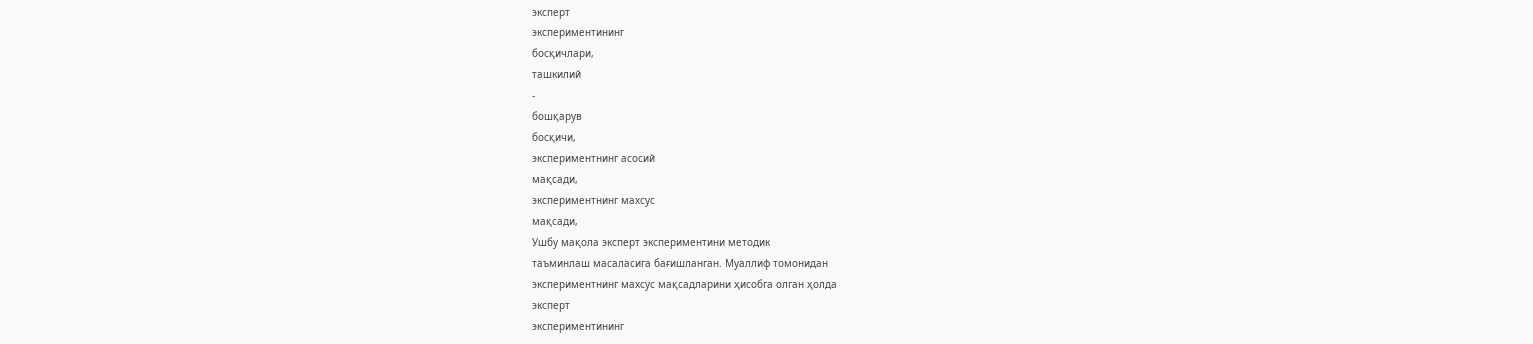эксперт
экспериментининг
босқичлари,
ташкилий
-
бошқарув
босқичи,
экспериментнинг асосий
мақсади,
экспериментнинг махсус
мақсади,
Ушбу мақола эксперт экспериментини методик
таъминлаш масаласига бағишланган. Муаллиф томонидан
экспериментнинг махсус мақсадларини ҳисобга олган ҳолда
эксперт
экспериментининг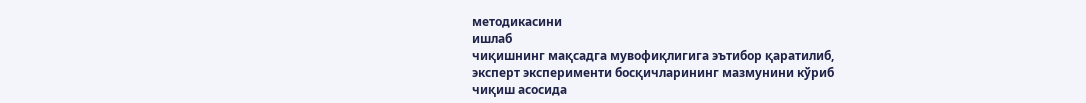методикасини
ишлаб
чиқишнинг мақсадга мувофиқлигига эътибор қаратилиб,
эксперт эксперименти босқичларининг мазмунини кўриб
чиқиш асосида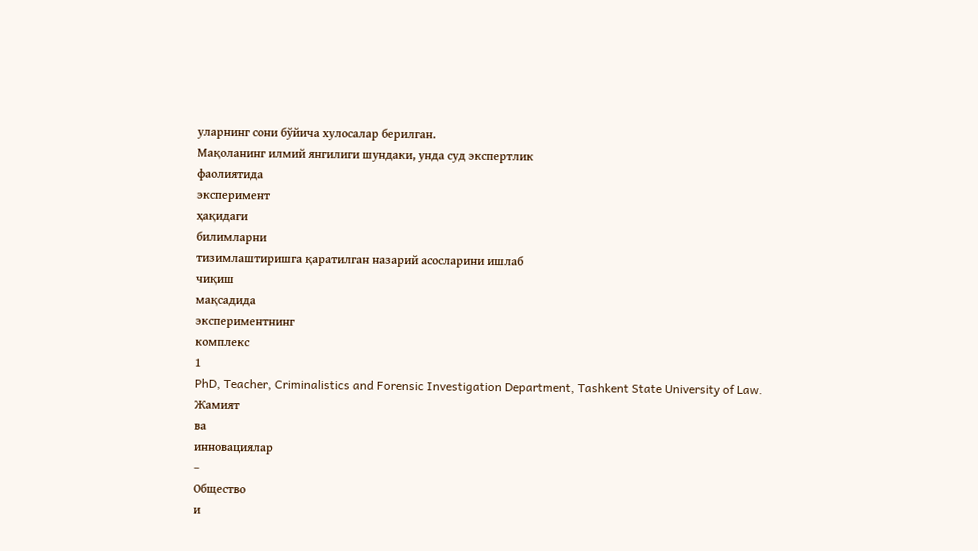уларнинг сони бўйича хулосалар берилган.
Мақоланинг илмий янгилиги шундаки, унда суд экспертлик
фаолиятида
эксперимент
ҳақидаги
билимларни
тизимлаштиришга қаратилган назарий асосларини ишлаб
чиқиш
мақсадида
экспериментнинг
комплекс
1
PhD, Teacher, Criminalistics and Forensic Investigation Department, Tashkent State University of Law.
Жамият
ва
инновациялар
–
Общество
и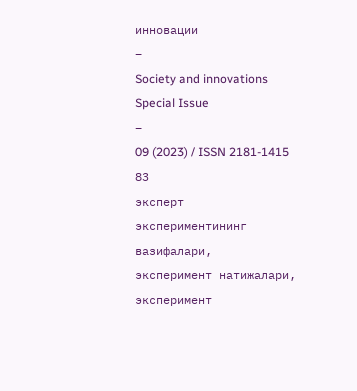инновации
–
Society and innovations
Special Issue
–
09 (2023) / ISSN 2181-1415
83
эксперт
экспериментининг
вазифалари,
эксперимент натижалари,
эксперимент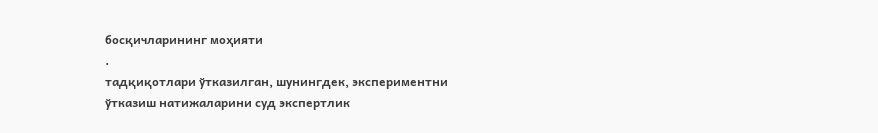босқичларининг моҳияти
.
тадқиқотлари ўтказилган, шунингдек, экспериментни
ўтказиш натижаларини суд экспертлик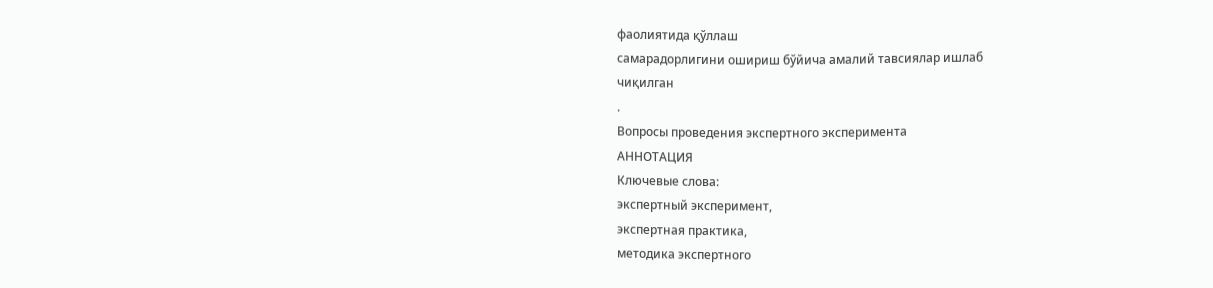фаолиятида қўллаш
самарадорлигини ошириш бўйича амалий тавсиялар ишлаб
чиқилган
.
Вопросы проведения экспертного эксперимента
АННОТАЦИЯ
Ключевые слова:
экспертный эксперимент,
экспертная практика,
методика экспертного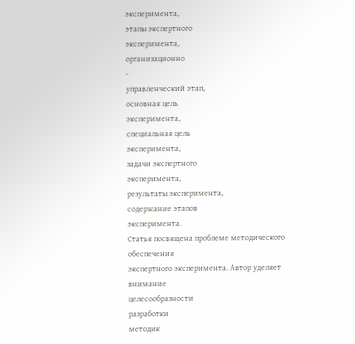эксперимента,
этапы экспертного
эксперимента,
организационно
-
управленческий этап,
основная цель
эксперимента,
специальная цель
эксперимента,
задачи экспертного
эксперимента,
результаты эксперимента,
содержание этапов
эксперимента.
Статья посвящена проблеме методического обеспечения
экспертного эксперимента. Автор уделяет внимание
целесообразности
разработки
методик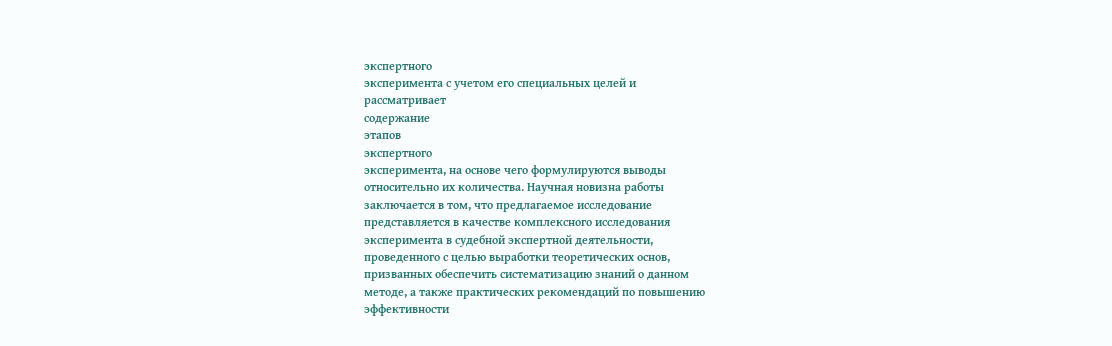экспертного
эксперимента с учетом его специальных целей и
рассматривает
содержание
этапов
экспертного
эксперимента, на основе чего формулируются выводы
относительно их количества. Научная новизна работы
заключается в том, что предлагаемое исследование
представляется в качестве комплексного исследования
эксперимента в судебной экспертной деятельности,
проведенного с целью выработки теоретических основ,
призванных обеспечить систематизацию знаний о данном
методе, а также практических рекомендаций по повышению
эффективности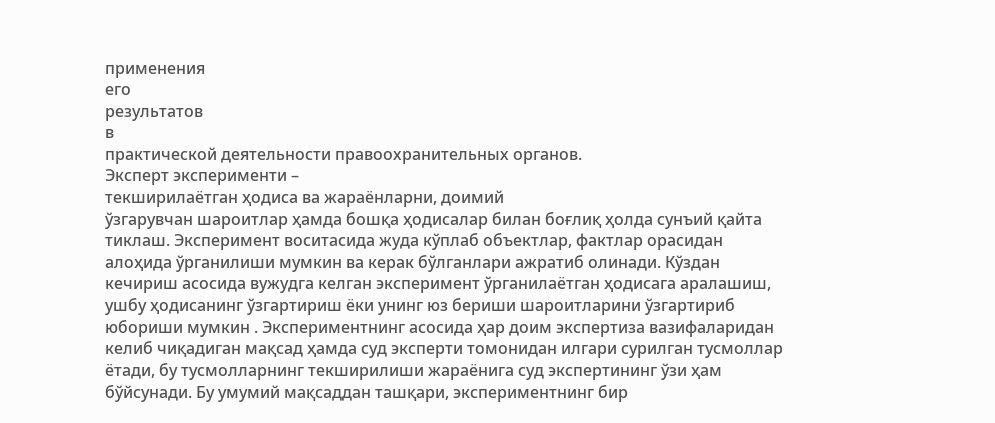применения
его
результатов
в
практической деятельности правоохранительных органов.
Эксперт эксперименти –
текширилаётган ҳодиса ва жараёнларни, доимий
ўзгарувчан шароитлар ҳамда бошқа ҳодисалар билан боғлиқ ҳолда сунъий қайта
тиклаш. Эксперимент воситасида жуда кўплаб объектлар, фактлар орасидан
алоҳида ўрганилиши мумкин ва керак бўлганлари ажратиб олинади. Кўздан
кечириш асосида вужудга келган эксперимент ўрганилаётган ҳодисага аралашиш,
ушбу ҳодисанинг ўзгартириш ёки унинг юз бериши шароитларини ўзгартириб
юбориши мумкин . Экспериментнинг асосида ҳар доим экспертиза вазифаларидан
келиб чиқадиган мақсад ҳамда суд эксперти томонидан илгари сурилган тусмоллар
ётади, бу тусмолларнинг текширилиши жараёнига суд экспертининг ўзи ҳам
бўйсунади. Бу умумий мақсаддан ташқари, экспериментнинг бир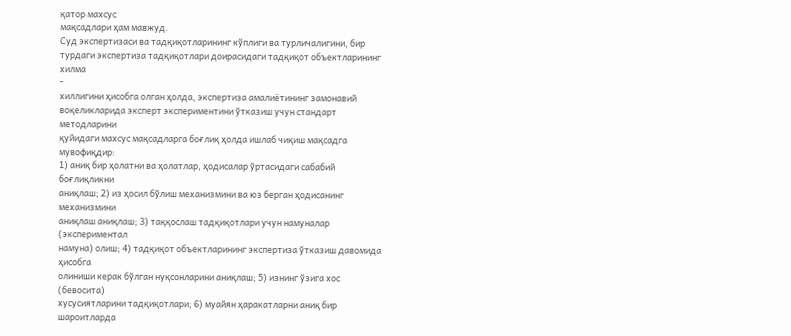қатор махсус
мақсадлари ҳам мавжуд.
Суд экспертизаси ва тадқиқотларининг кўплиги ва турличалигини, бир
турдаги экспертиза тадқиқотлари доирасидаги тадқиқот объектларининг хилма
-
хиллигини ҳисобга олган ҳолда, экспертиза амалиётининг замонавий
воқеликларида эксперт экспериментини ўтказиш учун стандарт методларини
қуйидаги махсус мақсадларга боғлиқ ҳолда ишлаб чиқиш мақсадга мувофиқдир:
1) аниқ бир ҳолатни ва ҳолатлар, ҳодисалар ўртасидаги сабабий боғлиқликни
аниқлаш; 2) из ҳосил бўлиш механизмини ва юз берган ҳодисанинг механизмини
аниқлаш аниқлаш; 3) таққослаш тадқиқотлари учун намуналар (экспериментал
намуна) олиш; 4) тадқиқот объектларининг экспертиза ўтказиш давомида ҳисобга
олиниши керак бўлган нуқсонларини аниқлаш; 5) изнинг ўзига хос (бевосита)
хусусиятларини тадқиқотлари; 6) муайян ҳаракатларни аниқ бир шароитларда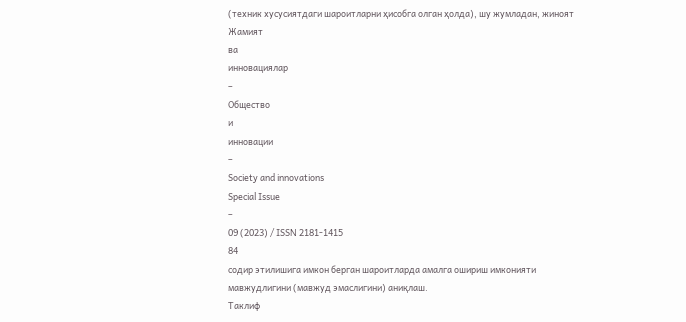(техник хусусиятдаги шароитларни ҳисобга олган ҳолда), шу жумладан, жиноят
Жамият
ва
инновациялар
–
Общество
и
инновации
–
Society and innovations
Special Issue
–
09 (2023) / ISSN 2181-1415
84
содир этилишига имкон берган шароитларда амалга ошириш имконияти
мавжудлигини (мавжуд эмаслигини) аниқлаш.
Таклиф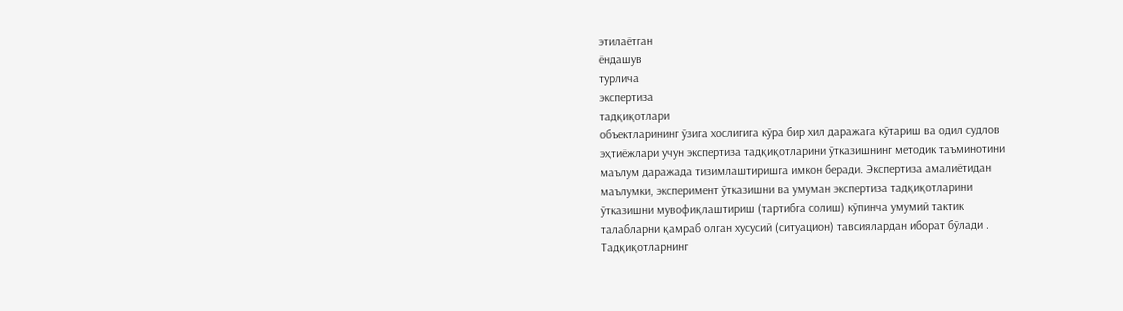этилаётган
ёндашув
турлича
экспертиза
тадқиқотлари
объектларининг ўзига хослигига кўра бир хил даражага кўтариш ва одил судлов
эҳтиёжлари учун экспертиза тадқиқотларини ўтказишнинг методик таъминотини
маълум даражада тизимлаштиришга имкон беради. Экспертиза амалиётидан
маълумки, эксперимент ўтказишни ва умуман экспертиза тадқиқотларини
ўтказишни мувофиқлаштириш (тартибга солиш) кўпинча умумий тактик
талабларни қамраб олган хусусий (ситуацион) тавсиялардан иборат бўлади .
Тадқиқотларнинг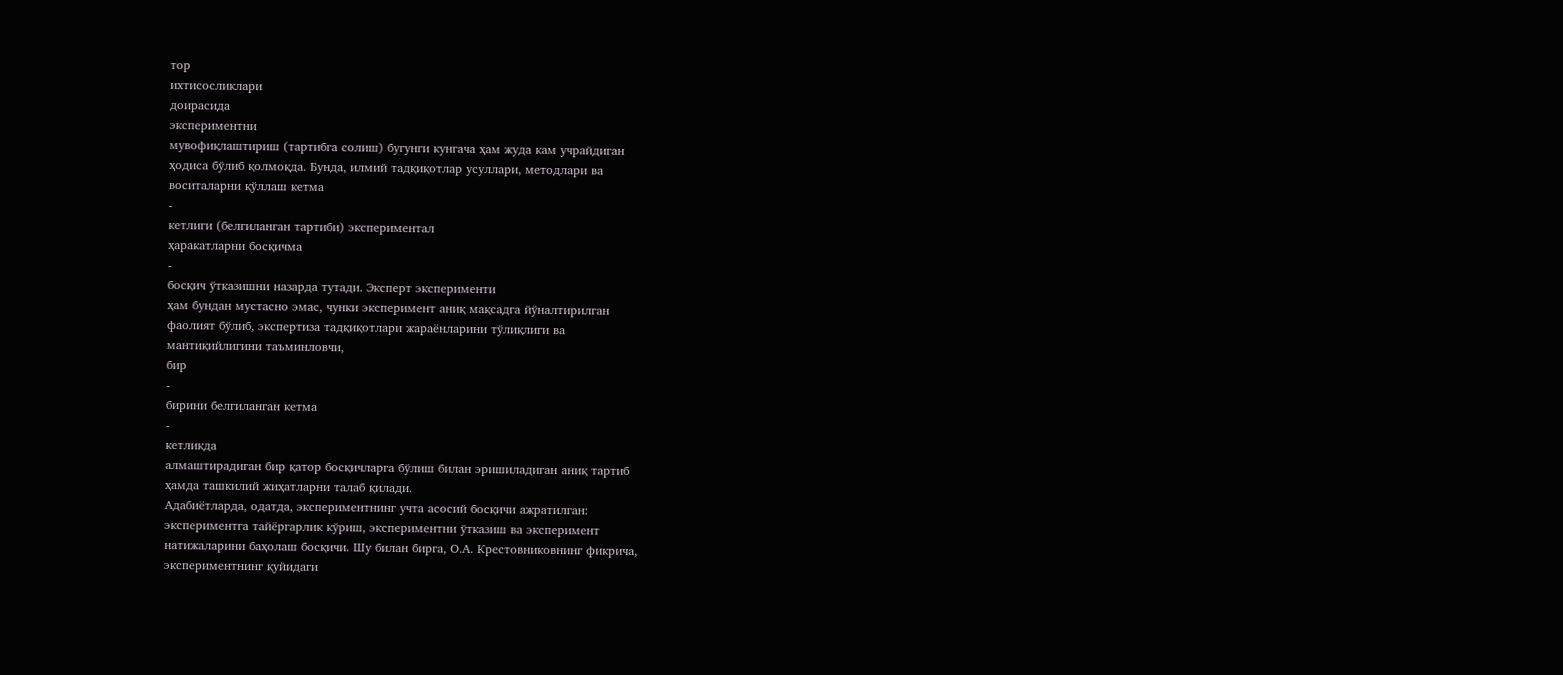тор
ихтисосликлари
доирасида
экспериментни
мувофиқлаштириш (тартибга солиш) бугунги кунгача ҳам жуда кам учрайдиган
ҳодиса бўлиб қолмоқда. Бунда, илмий тадқиқотлар усуллари, методлари ва
воситаларни қўллаш кетма
-
кетлиги (белгиланган тартиби) экспериментал
ҳаракатларни босқичма
-
босқич ўтказишни назарда тутади. Эксперт эксперименти
ҳам бундан мустасно эмас, чунки эксперимент аниқ мақсадга йўналтирилган
фаолият бўлиб, экспертиза тадқиқотлари жараёнларини тўлиқлиги ва
мантиқийлигини таъминловчи,
бир
-
бирини белгиланган кетма
-
кетликда
алмаштирадиган бир қатор босқичларга бўлиш билан эришиладиган аниқ тартиб
ҳамда ташкилий жиҳатларни талаб қилади.
Адабиётларда, одатда, экспериментнинг учта асосий босқичи ажратилган:
экспериментга тайёргарлик кўриш, экспериментни ўтказиш ва эксперимент
натижаларини баҳолаш босқичи. Шу билан бирга, О.А. Крестовниковнинг фикрича,
экспериментнинг қуйидаги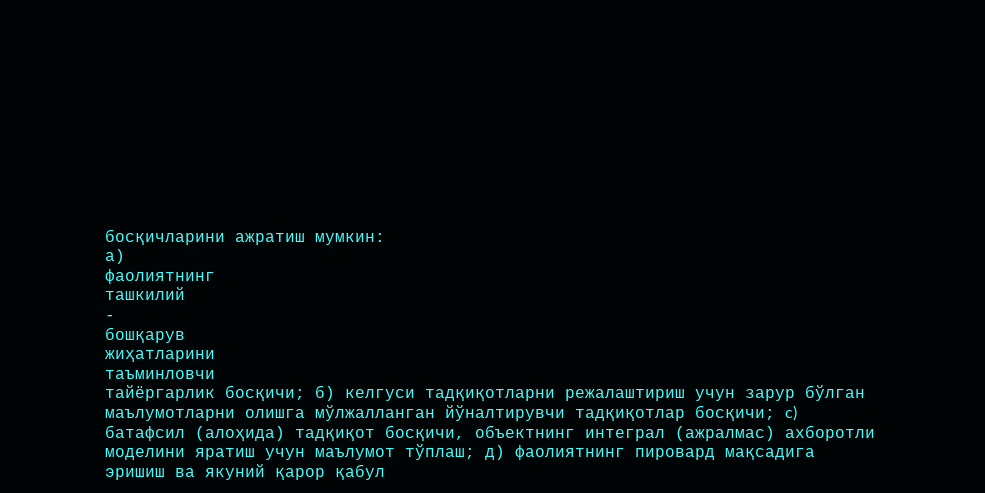босқичларини ажратиш мумкин:
а)
фаолиятнинг
ташкилий
-
бошқарув
жиҳатларини
таъминловчи
тайёргарлик босқичи; б) келгуси тадқиқотларни режалаштириш учун зарур бўлган
маълумотларни олишга мўлжалланган йўналтирувчи тадқиқотлар босқичи; c)
батафсил (алоҳида) тадқиқот босқичи, объектнинг интеграл (ажралмас) ахборотли
моделини яратиш учун маълумот тўплаш; д) фаолиятнинг пировард мақсадига
эришиш ва якуний қарор қабул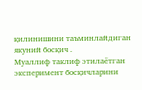қилинишини таъминлайдиган якуний босқич .
Муаллиф таклиф этилаётган эксперимент босқичларини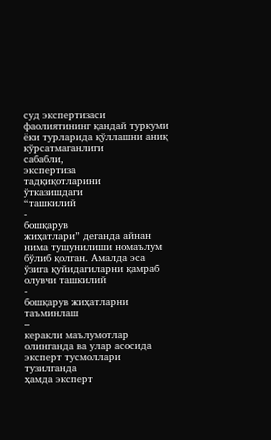суд экспертизаси
фаолиятининг қандай туркуми ёки турларида қўллашни аниқ кўрсатмаганлиги
сабабли,
экспертиза
тадқиқотларини
ўтказишдаги
“ташкилий
-
бошқарув
жиҳатлари” деганда айнан нима тушунилиши номаълум бўлиб қолган. Амалда эса
ўзига қуйидагиларни қамраб олувчи ташкилий
-
бошқарув жиҳатларни таъминлаш
–
керакли маълумотлар олинганда ва улар асосида эксперт тусмоллари тузилганда
ҳамда эксперт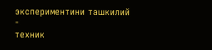экспериментини ташкилий
-
техник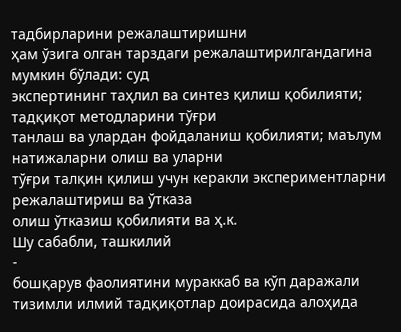тадбирларини режалаштиришни
ҳам ўзига олган тарздаги режалаштирилгандагина мумкин бўлади: суд
экспертининг таҳлил ва синтез қилиш қобилияти; тадқиқот методларини тўғри
танлаш ва улардан фойдаланиш қобилияти; маълум натижаларни олиш ва уларни
тўғри талқин қилиш учун керакли экспериментларни режалаштириш ва ўтказа
олиш ўтказиш қобилияти ва ҳ.к.
Шу сабабли, ташкилий
-
бошқарув фаолиятини мураккаб ва кўп даражали
тизимли илмий тадқиқотлар доирасида алоҳида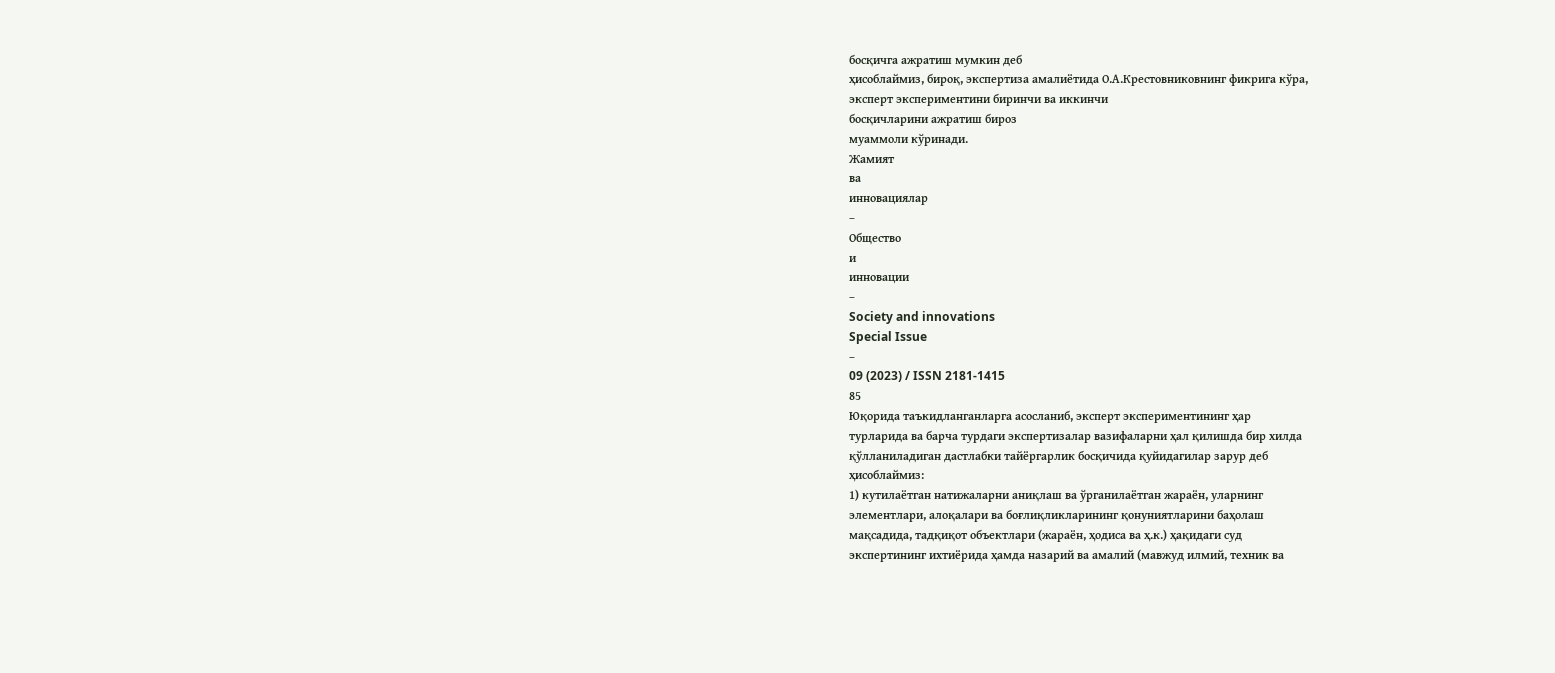босқичга ажратиш мумкин деб
ҳисоблаймиз, бироқ, экспертиза амалиётида О.А.Крестовниковнинг фикрига кўра,
эксперт экспериментини биринчи ва иккинчи
босқичларини ажратиш бироз
муаммоли кўринади.
Жамият
ва
инновациялар
–
Общество
и
инновации
–
Society and innovations
Special Issue
–
09 (2023) / ISSN 2181-1415
85
Юқорида таъкидланганларга асосланиб, эксперт экспериментининг ҳар
турларида ва барча турдаги экспертизалар вазифаларни ҳал қилишда бир хилда
қўлланиладиган дастлабки тайёргарлик босқичида қуйидагилар зарур деб
ҳисоблаймиз:
1) кутилаётган натижаларни аниқлаш ва ўрганилаётган жараён, уларнинг
элементлари, алоқалари ва боғлиқликларининг қонуниятларини баҳолаш
мақсадида, тадқиқот объектлари (жараён, ҳодиса ва ҳ.к.) ҳақидаги суд
экспертининг ихтиёрида ҳамда назарий ва амалий (мавжуд илмий, техник ва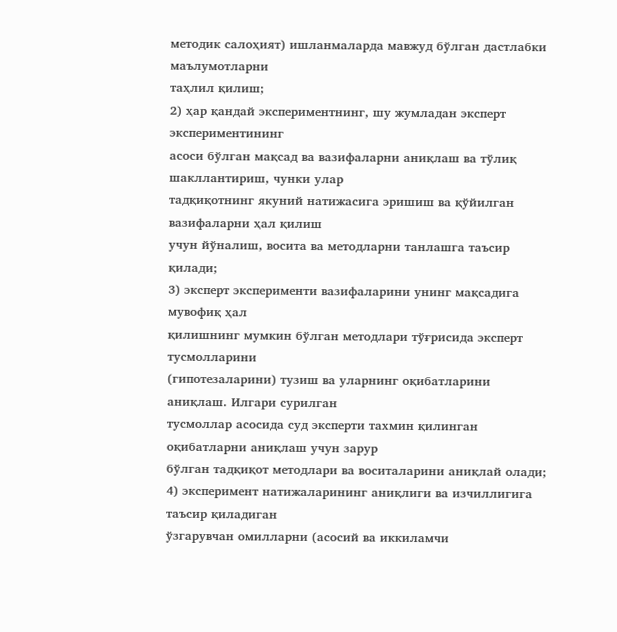методик салоҳият) ишланмаларда мавжуд бўлган дастлабки маълумотларни
таҳлил қилиш;
2) ҳар қандай экспериментнинг, шу жумладан эксперт экспериментининг
асоси бўлган мақсад ва вазифаларни аниқлаш ва тўлиқ шакллантириш, чунки улар
тадқиқотнинг якуний натижасига эришиш ва қўйилган вазифаларни ҳал қилиш
учун йўналиш, восита ва методларни танлашга таъсир қилади;
3) эксперт эксперименти вазифаларини унинг мақсадига мувофиқ ҳал
қилишнинг мумкин бўлган методлари тўғрисида эксперт тусмолларини
(гипотезаларини) тузиш ва уларнинг оқибатларини аниқлаш. Илгари сурилган
тусмоллар асосида суд эксперти тахмин қилинган оқибатларни аниқлаш учун зарур
бўлган тадқиқот методлари ва воситаларини аниқлай олади;
4) эксперимент натижаларининг аниқлиги ва изчиллигига таъсир қиладиган
ўзгарувчан омилларни (асосий ва иккиламчи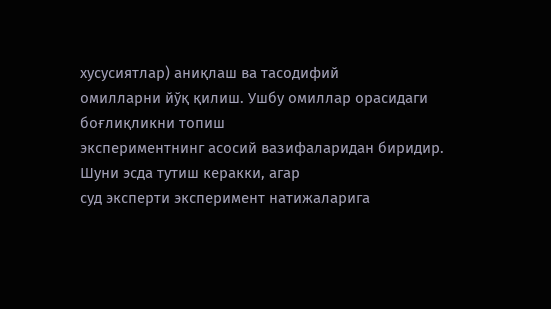хусусиятлар) аниқлаш ва тасодифий
омилларни йўқ қилиш. Ушбу омиллар орасидаги боғлиқликни топиш
экспериментнинг асосий вазифаларидан биридир. Шуни эсда тутиш керакки, агар
суд эксперти эксперимент натижаларига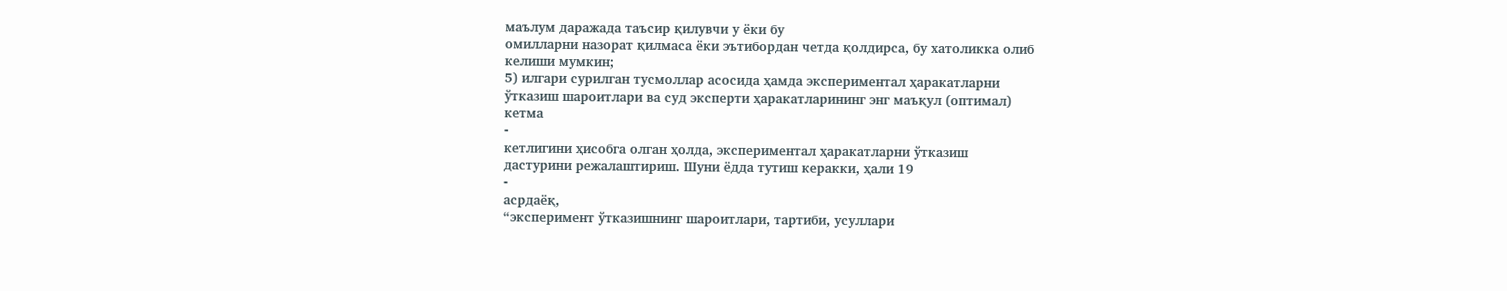маълум даражада таъсир қилувчи у ёки бу
омилларни назорат қилмаса ёки эътибордан четда қолдирса, бу хатоликка олиб
келиши мумкин;
5) илгари сурилган тусмоллар асосида ҳамда экспериментал ҳаракатларни
ўтказиш шароитлари ва суд эксперти ҳаракатларининг энг маъқул (оптимал)
кетма
-
кетлигини ҳисобга олган ҳолда, экспериментал ҳаракатларни ўтказиш
дастурини режалаштириш. Шуни ёдда тутиш керакки, ҳали 19
-
асрдаёқ,
“эксперимент ўтказишнинг шароитлари, тартиби, усуллари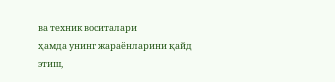ва техник воситалари
ҳамда унинг жараёнларини қайд этиш,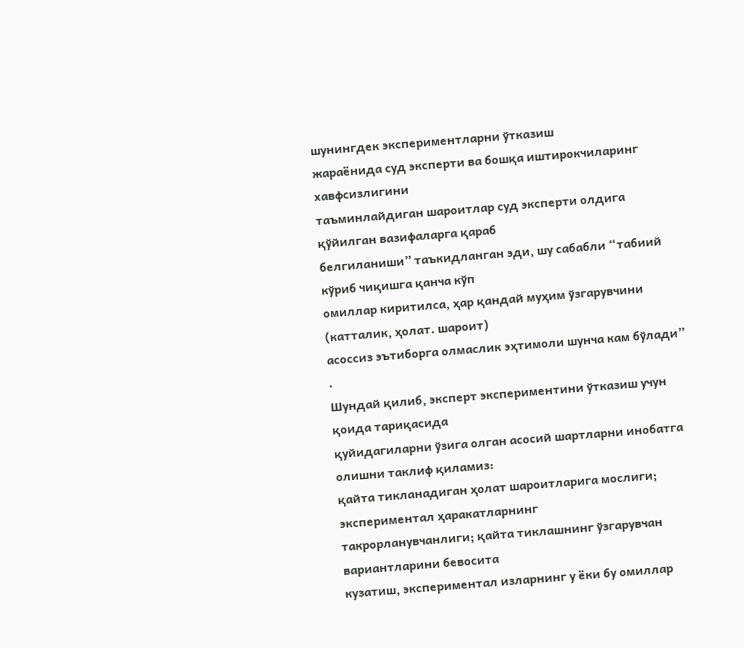шунингдек экспериментларни ўтказиш
жараёнида суд эксперти ва бошқа иштирокчиларинг хавфсизлигини
таъминлайдиган шароитлар суд эксперти олдига қўйилган вазифаларга қараб
белгиланиши” таъкидланган эди, шу сабабли “табиий кўриб чиқишга қанча кўп
омиллар киритилса, ҳар қандай муҳим ўзгарувчини (катталик, ҳолат. шароит)
асоссиз эътиборга олмаслик эҳтимоли шунча кам бўлади” .
Шундай қилиб, эксперт экспериментини ўтказиш учун қоида тариқасида
қуйидагиларни ўзига олган асосий шартларни инобатга олишни таклиф қиламиз:
қайта тикланадиган ҳолат шароитларига мослиги; экспериментал ҳаракатларнинг
такрорланувчанлиги; қайта тиклашнинг ўзгарувчан вариантларини бевосита
кузатиш, экспериментал изларнинг у ёки бу омиллар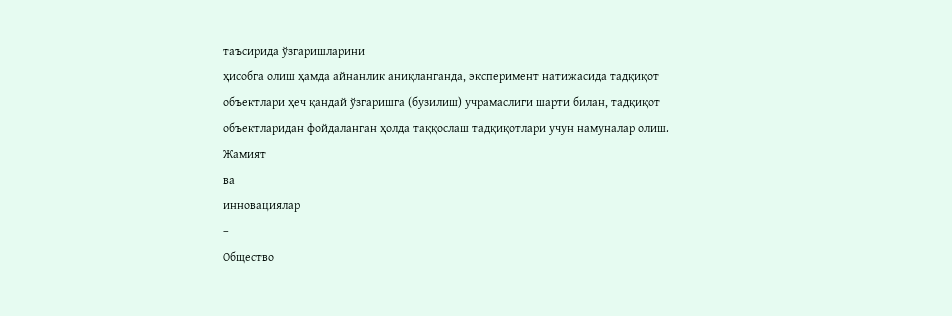таъсирида ўзгаришларини
ҳисобга олиш ҳамда айнанлик аниқланганда, эксперимент натижасида тадқиқот
объектлари ҳеч қандай ўзгаришга (бузилиш) учрамаслиги шарти билан, тадқиқот
объектларидан фойдаланган ҳолда таққослаш тадқиқотлари учун намуналар олиш.
Жамият
ва
инновациялар
–
Общество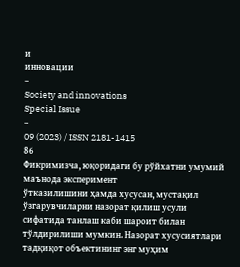и
инновации
–
Society and innovations
Special Issue
–
09 (2023) / ISSN 2181-1415
86
Фикримизча, юқоридаги бу рўйхатни умумий маънода эксперимент
ўтказилишини ҳамда хусусан, мустақил ўзгарувчиларни назорат қилиш усули
сифатида танлаш каби шароит билан тўлдирилиши мумкин. Назорат хусусиятлари
тадқиқот объектининг энг муҳим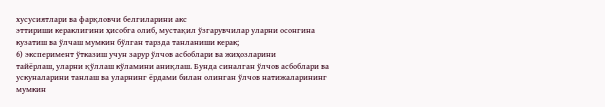хусусиятлари ва фарқловчи белгиларини акс
эттириши кераклигини ҳисобга олиб, мустақил ўзгарувчилар уларни осонгина
кузатиш ва ўлчаш мумкин бўлган тарзда танланиши керак;
6) эксперимент ўтказиш учун зарур ўлчов асбоблари ва жиҳозларини
тайёрлаш, уларни қўллаш кўламини аниқлаш. Бунда синалган ўлчов асбоблари ва
ускуналарини танлаш ва уларнинг ёрдами билан олинган ўлчов натижаларининг
мумкин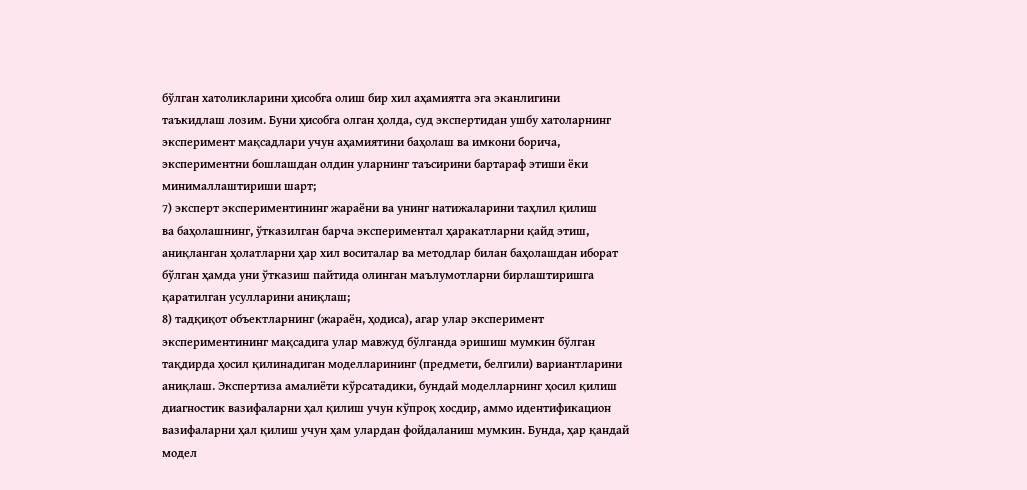бўлган хатоликларини ҳисобга олиш бир хил аҳамиятга эга эканлигини
таъкидлаш лозим. Буни ҳисобга олган ҳолда, суд экспертидан ушбу хатоларнинг
эксперимент мақсадлари учун аҳамиятини баҳолаш ва имкони борича,
экспериментни бошлашдан олдин уларнинг таъсирини бартараф этиши ёки
минималлаштириши шарт;
7) эксперт экспериментининг жараёни ва унинг натижаларини таҳлил қилиш
ва баҳолашнинг, ўтказилган барча экспериментал ҳаракатларни қайд этиш,
аниқланган ҳолатларни ҳар хил воситалар ва методлар билан баҳолашдан иборат
бўлган ҳамда уни ўтказиш пайтида олинган маълумотларни бирлаштиришга
қаратилган усулларини аниқлаш;
8) тадқиқот объектларнинг (жараён, ҳодиса), агар улар эксперимент
экспериментининг мақсадига улар мавжуд бўлганда эришиш мумкин бўлган
тақдирда ҳосил қилинадиган моделларининг (предмети, белгили) вариантларини
аниқлаш. Экспертиза амалиёти кўрсатадики, бундай моделларнинг ҳосил қилиш
диагностик вазифаларни ҳал қилиш учун кўпроқ хосдир, аммо идентификацион
вазифаларни ҳал қилиш учун ҳам улардан фойдаланиш мумкин. Бунда, ҳар қандай
модел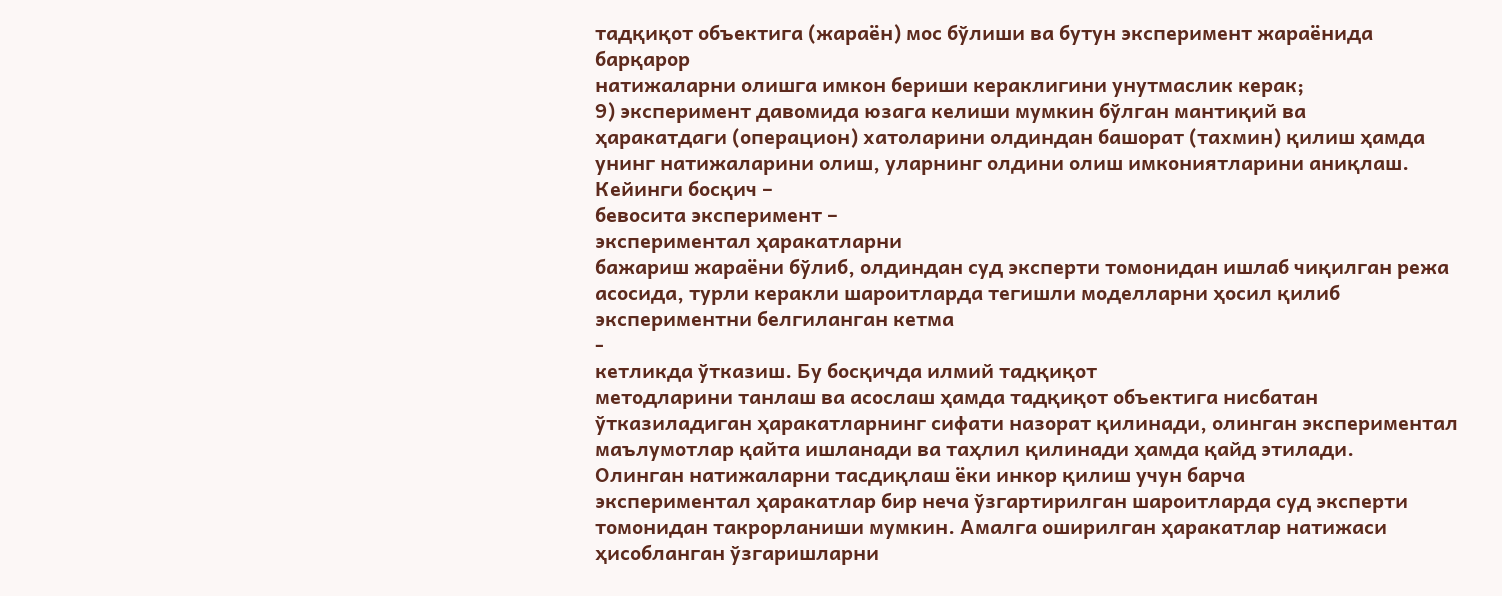тадқиқот объектига (жараён) мос бўлиши ва бутун эксперимент жараёнида
барқарор
натижаларни олишга имкон бериши кераклигини унутмаслик керак;
9) эксперимент давомида юзага келиши мумкин бўлган мантиқий ва
ҳаракатдаги (операцион) хатоларини олдиндан башорат (тахмин) қилиш ҳамда
унинг натижаларини олиш, уларнинг олдини олиш имкониятларини аниқлаш.
Кейинги босқич –
бевосита эксперимент –
экспериментал ҳаракатларни
бажариш жараёни бўлиб, олдиндан суд эксперти томонидан ишлаб чиқилган режа
асосида, турли керакли шароитларда тегишли моделларни ҳосил қилиб
экспериментни белгиланган кетма
-
кетликда ўтказиш. Бу босқичда илмий тадқиқот
методларини танлаш ва асослаш ҳамда тадқиқот объектига нисбатан
ўтказиладиган ҳаракатларнинг сифати назорат қилинади, олинган экспериментал
маълумотлар қайта ишланади ва таҳлил қилинади ҳамда қайд этилади.
Олинган натижаларни тасдиқлаш ёки инкор қилиш учун барча
экспериментал ҳаракатлар бир неча ўзгартирилган шароитларда суд эксперти
томонидан такрорланиши мумкин. Амалга оширилган ҳаракатлар натижаси
ҳисобланган ўзгаришларни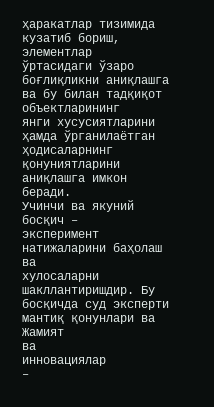ҳаракатлар тизимида кузатиб бориш, элементлар
ўртасидаги ўзаро боғлиқликни аниқлашга ва бу билан тадқиқот объектларининг
янги хусусиятларини ҳамда ўрганилаётган ҳодисаларнинг қонуниятларини
аниқлашга имкон беради.
Учинчи ва якуний босқич –
эксперимент натижаларини баҳолаш ва
хулосаларни шакллантиришдир. Бу босқичда суд эксперти мантиқ қонунлари ва
Жамият
ва
инновациялар
–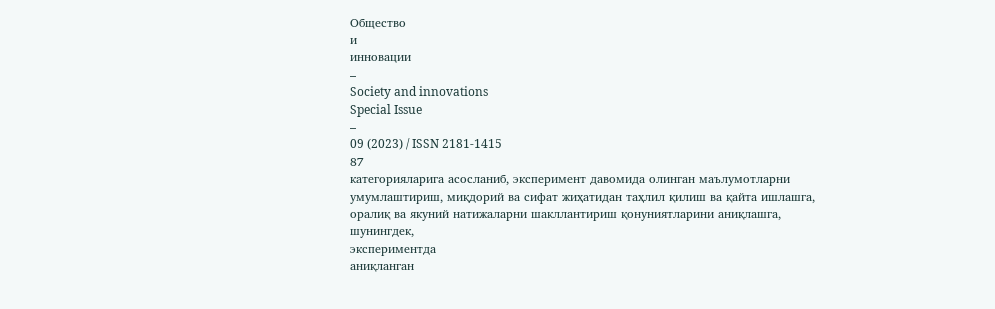Общество
и
инновации
–
Society and innovations
Special Issue
–
09 (2023) / ISSN 2181-1415
87
категорияларига асосланиб, эксперимент давомида олинган маълумотларни
умумлаштириш, миқдорий ва сифат жиҳатидан таҳлил қилиш ва қайта ишлашга,
оралиқ ва якуний натижаларни шакллантириш қонуниятларини аниқлашга,
шунингдек,
экспериментда
аниқланган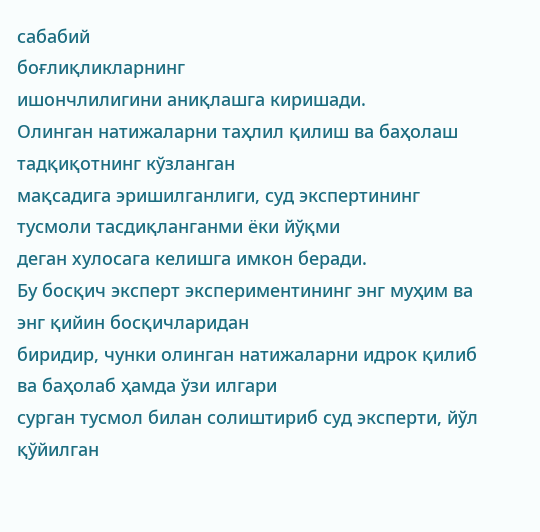сабабий
боғлиқликларнинг
ишончлилигини аниқлашга киришади.
Олинган натижаларни таҳлил қилиш ва баҳолаш тадқиқотнинг кўзланган
мақсадига эришилганлиги, суд экспертининг тусмоли тасдиқланганми ёки йўқми
деган хулосага келишга имкон беради.
Бу босқич эксперт экспериментининг энг муҳим ва энг қийин босқичларидан
биридир, чунки олинган натижаларни идрок қилиб ва баҳолаб ҳамда ўзи илгари
сурган тусмол билан солиштириб суд эксперти, йўл қўйилган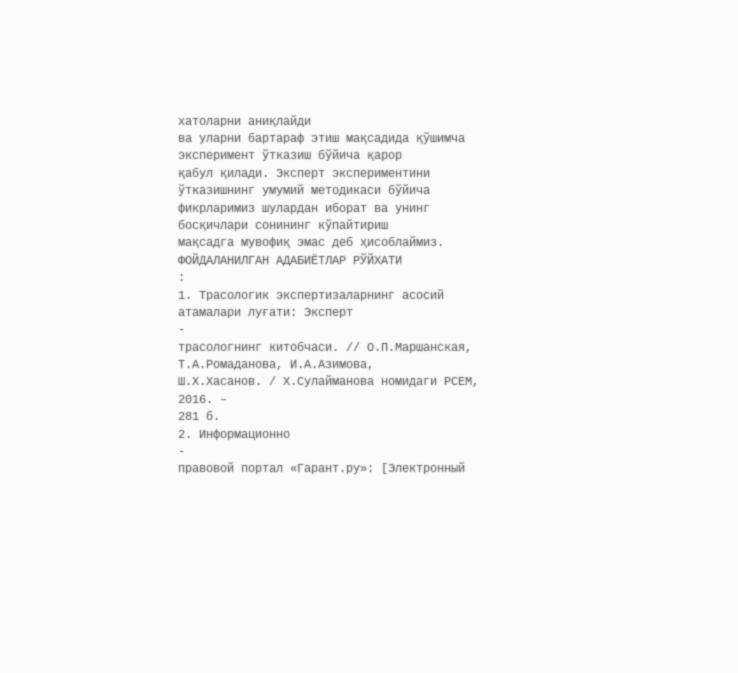хатоларни аниқлайди
ва уларни бартараф этиш мақсадида қўшимча эксперимент ўтказиш бўйича қарор
қабул қилади. Эксперт экспериментини ўтказишнинг умумий методикаси бўйича
фикрларимиз шулардан иборат ва унинг босқичлари сонининг кўпайтириш
мақсадга мувофиқ эмас деб ҳисоблаймиз.
ФОЙДАЛАНИЛГАН АДАБИЁТЛАР РЎЙХАТИ
:
1. Трасологик экспертизаларнинг асосий атамалари луғати: Эксперт
-
трасологнинг китобчаси. // О.П.Маршанская, Т.А.Ромаданова, И.А.Азимова,
Ш.Х.Хасанов. / Х.Сулайманова номидаги РСЕМ, 2016. –
281 б.
2. Информационно
-
правовой портал «Гарант.ру»: [Электронный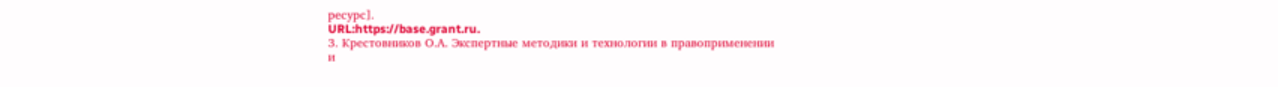ресурс].
URL:https://base.grant.ru.
3. Крестовников О.А. Экспертные методики и технологии в правоприменении
и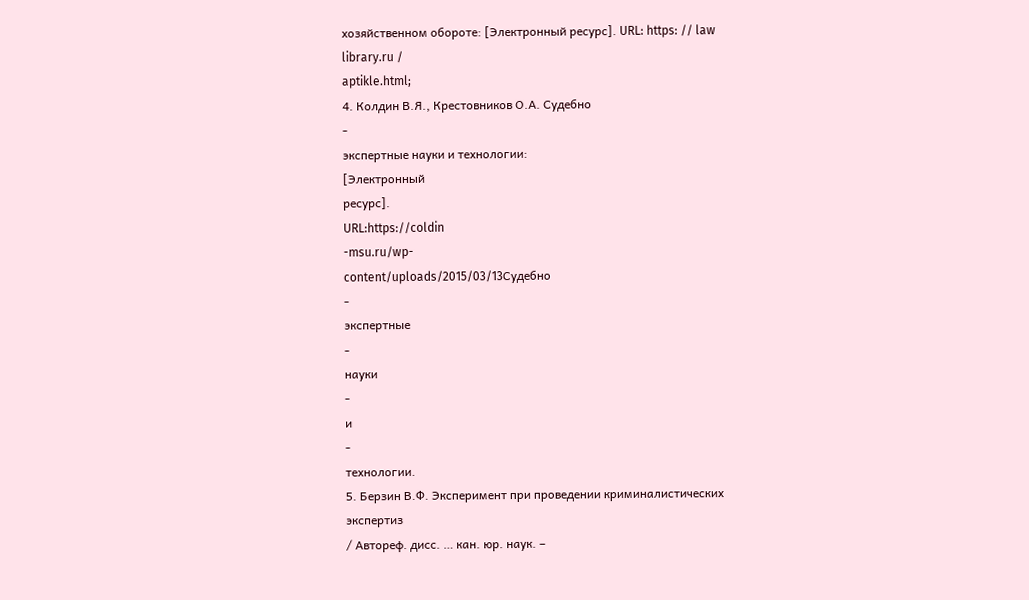хозяйственном обороте: [Электронный ресурс]. URL: https: // law library.ru /
aptikle.html;
4. Колдин В.Я., Крестовников О.А. Судебно
-
экспертные науки и технологии:
[Электронный
ресурс].
URL:https://coldin
-msu.ru/wp-
content/uploads/2015/03/13Судебно
-
экспертные
-
науки
-
и
-
технологии.
5. Берзин В.Ф. Эксперимент при проведении криминалистических экспертиз
/ Автореф. дисс. … кан. юр. наук. –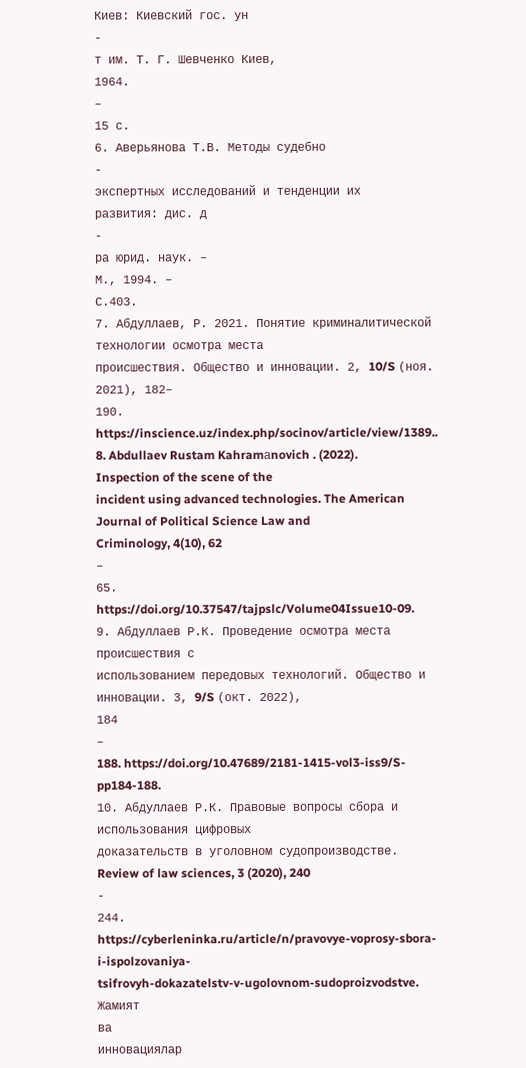Киев: Киевский гос. ун
-
т им. Т. Г. Шевченко Киев,
1964.
–
15 с.
6. Аверьянова Т.В. Методы судебно
-
экспертных исследований и тенденции их
развития: дис. д
-
ра юрид. наук. –
М., 1994. –
С.403.
7. Абдуллаев, Р. 2021. Понятие криминалитической технологии осмотра места
происшествия. Общество и инновации. 2, 10/S (ноя. 2021), 182–
190.
https://inscience.uz/index.php/socinov/article/view/1389..
8. Abdullaev Rustam Kahramаnovich . (2022). Inspection of the scene of the
incident using advanced technologies. The American Journal of Political Science Law and
Criminology, 4(10), 62
–
65. https://doi.org/10.37547/tajpslc/Volume04Issue10-09.
9. Абдуллаев Р.К. Проведение осмотра места происшествия с
использованием передовых технологий. Общество и инновации. 3, 9/S (окт. 2022),
184
–
188. https://doi.org/10.47689/2181-1415-vol3-iss9/S-pp184-188.
10. Абдуллаев Р.К. Правовые вопросы сбора и использования цифровых
доказательств в уголовном судопроизводстве. Review of law sciences, 3 (2020), 240
-
244.
https://cyberleninka.ru/article/n/pravovye-voprosy-sbora-i-ispolzovaniya-
tsifrovyh-dokazatelstv-v-ugolovnom-sudoproizvodstve.
Жамият
ва
инновациялар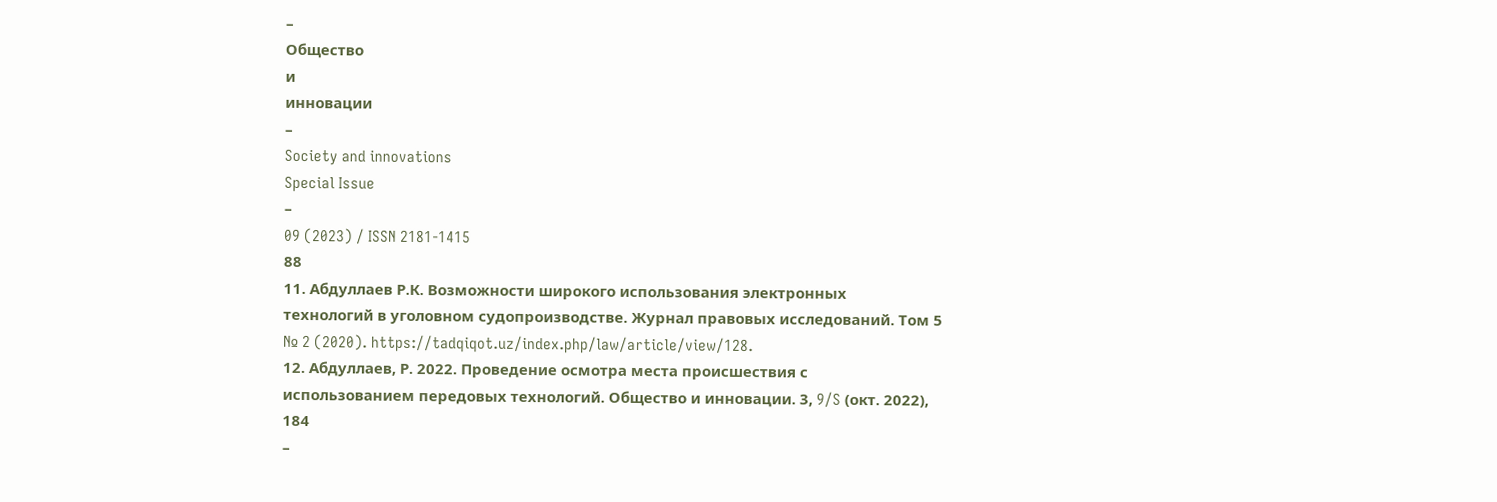–
Общество
и
инновации
–
Society and innovations
Special Issue
–
09 (2023) / ISSN 2181-1415
88
11. Абдуллаев Р.К. Возможности широкого использования электронных
технологий в уголовном судопроизводстве. Журнал правовых исследований. Том 5
№ 2 (2020). https://tadqiqot.uz/index.php/law/article/view/128.
12. Абдуллаев, Р. 2022. Проведение осмотра места происшествия с
использованием передовых технологий. Общество и инновации. 3, 9/S (окт. 2022),
184
–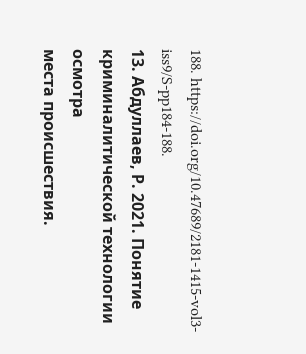188. https://doi.org/10.47689/2181-1415-vol3-iss9/S-pp184-188.
13. Абдуллаев, Р. 2021. Понятие криминалитической технологии осмотра
места происшествия.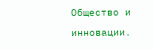Общество и инновации.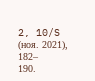2, 10/S (ноя. 2021), 182–
190.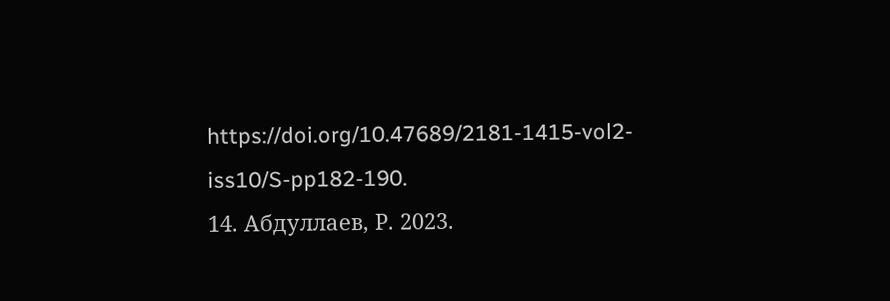https://doi.org/10.47689/2181-1415-vol2-iss10/S-pp182-190.
14. Абдуллаев, Р. 2023.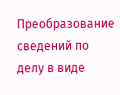Преобразование сведений по делу в виде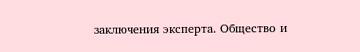заключения эксперта. Общество и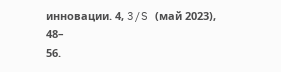инновации. 4, 3/S (май 2023), 48–
56.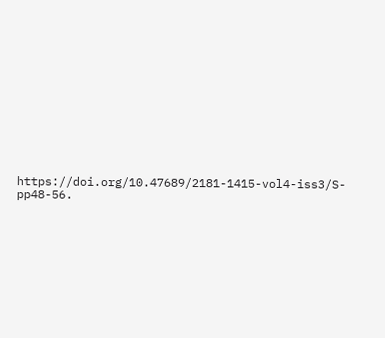https://doi.org/10.47689/2181-1415-vol4-iss3/S-pp48-56.